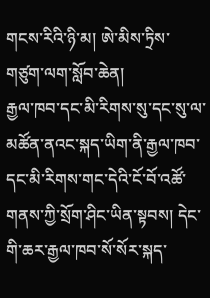གངས་རིའི་ཉི་མ། ཨེ་མིས་ཏྲིས་གཙུག་ལག་སློབ་ཆེན།
རྒྱལ་ཁབ་དང་མི་རིགས་སུ་དང་སུ་ལ་མཚོན་ནའང་སྐད་ཡིག་ནི་རྒྱལ་ཁབ་དང་མི་རིགས་གང་དེའི་ངོ་བོ་འཚོ་གནས་ཀྱི་སྲོག་ཤིང་ཡིན་སྟབས། དེང་གི་ཆར་རྒྱལ་ཁབ་སོ་སོར་སྐད་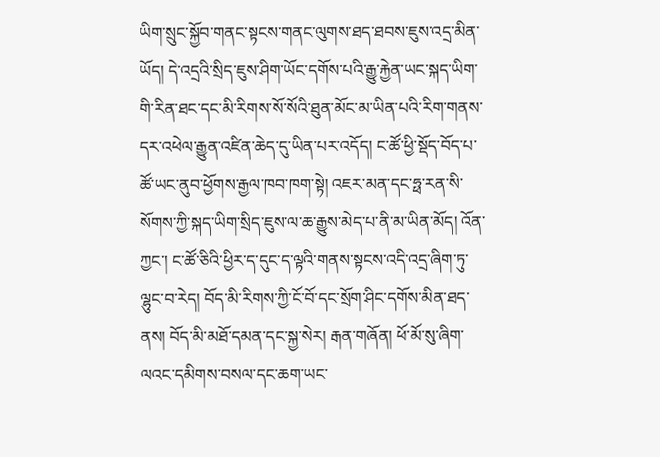ཡིག་སྲུང་སྐྱོབ་གནང་སྟངས་གནང་ལུགས་ཐད་ཐབས་ཇུས་འདྲ་མིན་ཡོད། དེ་འདྲའི་སྲིད་ཇུས་ཤིག་ཡོང་དགོས་པའི་རྒྱུ་རྐྱེན་ཡང་སྐད་ཡིག་གི་རིན་ཐང་དང་མི་རིགས་སོ་སོའི་ཐུན་མོང་མ་ཡིན་པའི་རིག་གནས་དར་འཕེལ་རྒྱུན་འཛིན་ཆེད་དུ་ཡིན་པར་འདོད། ང་ཚོ་ཕྱི་སྡོད་བོད་པ་ཚོ་ཡང་ནུབ་ཕྱོགས་རྒྱལ་ཁབ་ཁག་སྟེ། འཇར་མན་དང་ཧྥ་རན་སི་སོགས་ཀྱི་སྐད་ཡིག་སྲིད་ཇུས་ལ་ཆ་རྒྱུས་མེད་པ་ནི་མ་ཡིན་མོད། འོན་ཀྱང་། ང་ཚོ་ཅིའི་ཕྱིར་ད་དུང་ད་ལྟའི་གནས་སྟངས་འདི་འདྲ་ཞིག་ཏུ་ལྷུང་བ་རེད། བོད་མི་རིགས་ཀྱི་ངོ་བོ་དང་སྲོག་ཤིང་དགོས་མིན་ཐད་ནས། བོད་མི་མཐོ་དམན་དང་སྐྱ་སེར། རྒན་གཞོན། ཕོ་མོ་སུ་ཞིག་ལའང་དམིགས་བསལ་དང་ཆག་ཡང་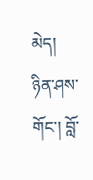མེད།
ཉིན་ཤས་གོང་། བློ་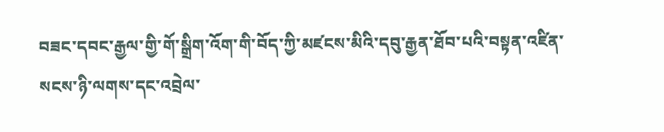བཟང་དབང་རྒྱལ་གྱི་གོ་སྒྲིག་འོག་གི་བོད་ཀྱི་མཛངས་མིའི་དབུ་རྒྱན་ཐོབ་པའི་བསྟན་འཛིན་སངས་ཉི་ལགས་དང་འབྲེལ་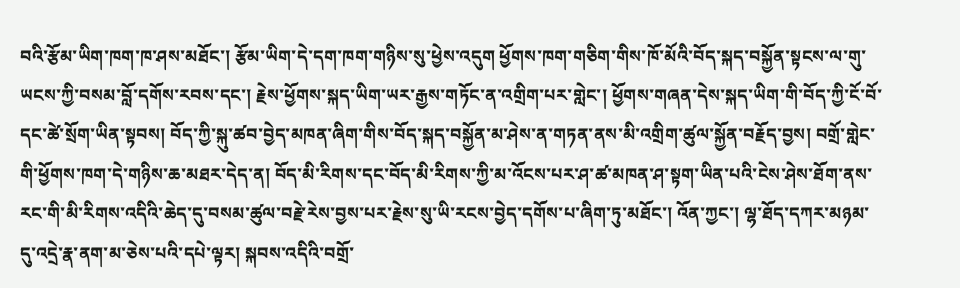བའི་རྩོམ་ཡིག་ཁག་ཁ་ཤས་མཐོང་། རྩོམ་ཡིག་དེ་དག་ཁག་གཉིས་སུ་ཕྱེས་འདུག ཕྱོགས་ཁག་གཅིག་གིས་ཁོ་མོའི་བོད་སྐད་བསྐྱོན་སྟངས་ལ་གུ་ཡངས་ཀྱི་བསམ་བློ་དགོས་རབས་དང་། རྗེས་ཕྱོགས་སྐད་ཡིག་ཡར་རྒྱས་གཏོང་ན་འགྲིག་པར་གླེང་། ཕྱོགས་གཞན་དེས་སྐད་ཡིག་གི་བོད་ཀྱི་ངོ་བོ་དང་ཚེ་སྲོག་ཡིན་སྟབས། བོད་ཀྱི་སྐུ་ཚབ་བྱེད་མཁན་ཞིག་གིས་བོད་སྐད་བསྐྱོན་མ་ཤེས་ན་གཏན་ནས་མི་འགྲིག་ཚུལ་སྐྱོན་བརྗོད་བྱས། བགྲོ་གླེང་གི་ཕྱོགས་ཁག་དེ་གཉིས་ཆ་མཐར་དེད་ན། བོད་མི་རིགས་དང་བོད་མི་རིགས་ཀྱི་མ་འོངས་པར་ཤ་ཚ་མཁན་ཤ་སྟག་ཡིན་པའི་ངེས་ཤེས་ཐོག་ནས་རང་གི་མི་རིགས་འདིའི་ཆེད་དུ་བསམ་ཚུལ་བརྗེ་རེས་བྱས་པར་རྗེས་སུ་ཡི་རངས་བྱེད་དགོས་པ་ཞིག་ཏུ་མཐོང་། འོན་ཀྱང་། ལྷ་ཐོད་དཀར་མཉམ་དུ་འདྲེ་རྣ་ནག་མ་ཅེས་པའི་དཔེ་ལྟར། སྐབས་འདིའི་བགྲོ་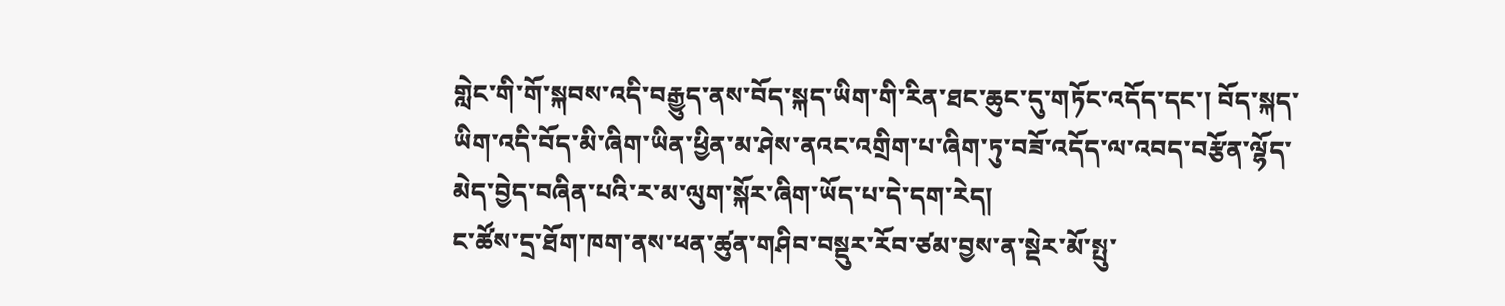གླེང་གི་གོ་སྐབས་འདི་བརྒྱུད་ནས་བོད་སྐད་ཡིག་གི་རིན་ཐང་ཆུང་དུ་གཏོང་འདོད་དང་། བོད་སྐད་ཡིག་འདི་བོད་མི་ཞིག་ཡིན་ཕྱིན་མ་ཤེས་ནའང་འགྲིག་པ་ཞིག་ཏུ་བཟོ་འདོད་ལ་འབད་བརྩོན་ལྷོད་མེད་བྱེད་བཞིན་པའི་ར་མ་ལུག་སྐོར་ཞིག་ཡོད་པ་དེ་དག་རེད།
ང་ཚོས་དྲ་ཐོག་ཁག་ནས་ཕན་ཚུན་གཤིབ་བསྡུར་རོབ་ཙམ་བྱས་ན་སྡེར་མོ་སྤུ་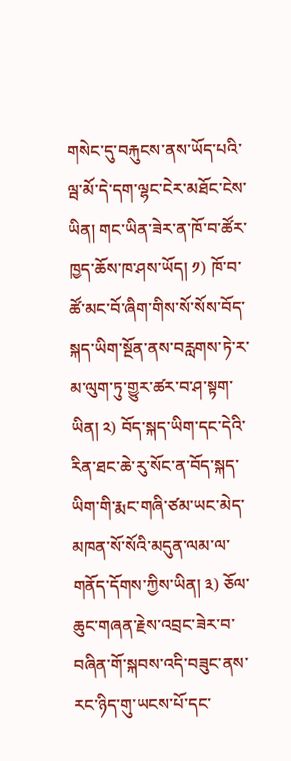གསེང་དུ་བརྐུངས་ནས་ཡོད་པའི་ལྦ་མོ་དེ་དག་ལྷང་ངེར་མཐོང་ངེས་ཡིན། གང་ཡིན་ཟེར་ན་ཁོ་བ་ཚོར་ཁྱད་ཆོས་ཁ་ཤས་ཡོད། ༡) ཁོ་བ་ཚོ་མང་བོ་ཞིག་གིས་སོ་སོས་བོད་སྐད་ཡིག་སྔོན་ནས་བརླགས་ཏེ་ར་མ་ལུག་ཏུ་གྱུར་ཚར་བ་ཤ་སྟག་ཡིན། ༢) བོད་སྐད་ཡིག་དང་དེའི་རིན་ཐང་ཆེ་རུ་སོང་ན་བོད་སྐད་ཡིག་གི་རྨང་གཞི་ཙམ་ཡང་མེད་མཁན་སོ་སོའི་མདུན་ལམ་ལ་གནོད་དོགས་ཀྱིས་ཡིན། ༣) ཅོལ་ཆུང་གཞན་རྗེས་འབྲང་ཟེར་བ་བཞིན་གོ་སྐབས་འདི་བཟུང་ནས་རང་ཉིད་གུ་ཡངས་པོ་དང་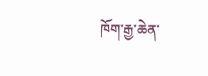ཁོག་རྒྱ་ཆེན་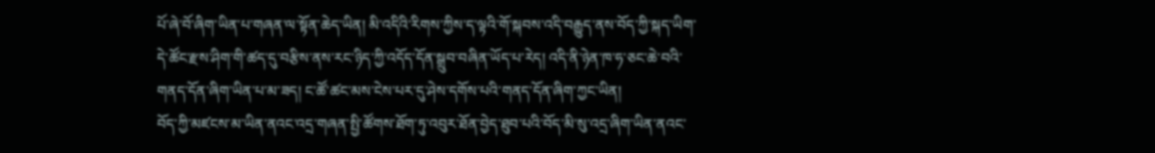པོ་ཞེ་བོ་ཞིག་ཡིན་པ་གཞན་ལ་སྟོན་ཆེད་ཡིན། མི་འདིའི་རིགས་ཀྱིས་ད་ལྟའི་གོ་སྐབས་འདི་བརྒྱུད་ནས་བོད་ཀྱི་སྐད་ཡིག་དེ་ཚོང་རྫས་ཤིག་གི་ཚད་དུ་བརྩིས་ནས་རང་ཉིད་ཀྱི་འདོད་དོན་སྒྲུབ་བཞིན་ཡོད་པ་རེད། འདི་ནི་ཉེན་ཁ་ཧ་ཅང་ཆེ་བའི་གནད་དོན་ཞིག་ཡིན་པ་མ་ཟད། ང་ཚོ་ཚང་མས་ངེས་པར་དུ་ཤེས་དགོས་པའི་གནད་དོན་ཞིག་ཀྱང་ཡིན།
བོད་ཀྱི་མཛངས་མ་ཡིན་ནའང་འདྲ་གཞན་སྤྱི་ཚོགས་ཐོག་ཏུ་འབུར་ཐོན་བྱེད་ཐུབ་པའི་བོད་མི་སུ་འདྲ་ཞིག་ཡིན་ནའང་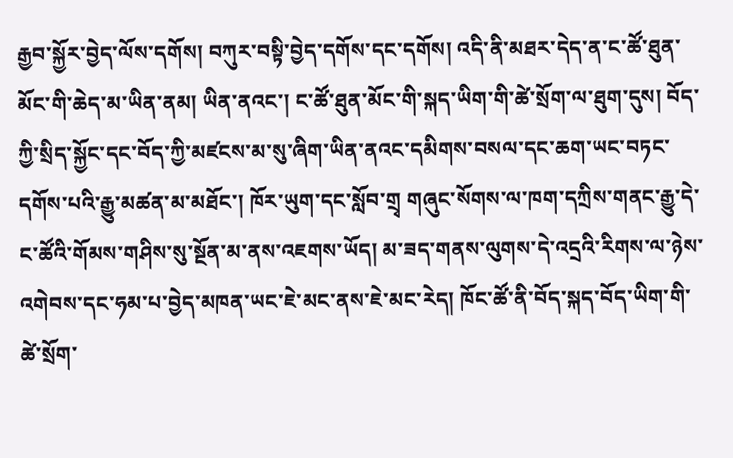རྒྱབ་སྐྱོར་བྱེད་ལོས་དགོས། བཀུར་བསྟི་བྱེད་དགོས་དང་དགོས། འདི་ནི་མཐར་དེད་ན་ང་ཚོ་ཐུན་མོང་གི་ཆེད་མ་ཡིན་ནམ། ཡིན་ནའང་། ང་ཚོ་ཐུན་མོང་གི་སྐད་ཡིག་གི་ཚེ་སྲོག་ལ་ཐུག་དུས། བོད་ཀྱི་སྲིད་སྐྱོང་དང་བོད་ཀྱི་མཛངས་མ་སུ་ཞིག་ཡིན་ནའང་དམིགས་བསལ་དང་ཆག་ཡང་བཏང་དགོས་པའི་རྒྱུ་མཚན་མ་མཐོང་། ཁོར་ཡུག་དང་སློབ་གྲྭ གཞུང་སོགས་ལ་ཁག་དཀྲིས་གནང་རྒྱུ་དེ་ང་ཚོའི་གོམས་གཤིས་སུ་སྔོན་མ་ནས་འཇགས་ཡོད། མ་ཟད་གནས་ལུགས་དེ་འདྲའི་རིགས་ལ་ཉེས་འགེབས་དང་ཧམ་པ་བྱེད་མཁན་ཡང་ཇེ་མང་ནས་ཇེ་མང་རེད། ཁོང་ཚོ་ནི་བོད་སྐད་བོད་ཡིག་གི་ཚེ་སྲོག་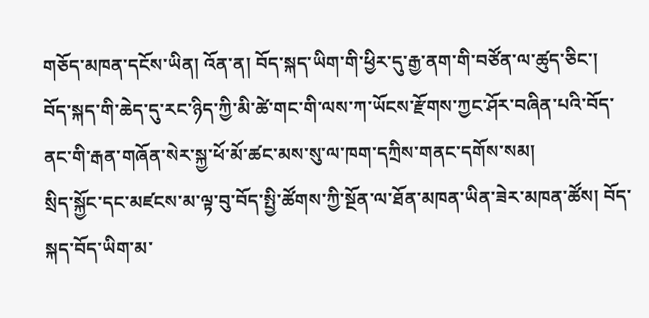གཅོད་མཁན་དངོས་ཡིན། འོན་ན། བོད་སྐད་ཡིག་གི་ཕྱིར་དུ་རྒྱ་ནག་གི་བཙོན་ལ་ཚུད་ཅིང་། བོད་སྐད་གི་ཆེད་དུ་རང་ཉིད་ཀྱི་མི་ཚེ་གང་གི་ལས་ཀ་ཡོངས་རྫོགས་ཀྱང་ཤོར་བཞིན་པའི་བོད་ནང་གི་རྒན་གཞོན་སེར་སྐྱ་ཕོ་མོ་ཚང་མས་སུ་ལ་ཁག་དཀྲིས་གནང་དགོས་སམ།
སྲིད་སྐྱོང་དང་མཛངས་མ་ལྟ་བུ་བོད་སྤྱི་ཚོགས་ཀྱི་སྔོན་ལ་ཐོན་མཁན་ཡིན་ཟེར་མཁན་ཚོས། བོད་སྐད་བོད་ཡིག་མ་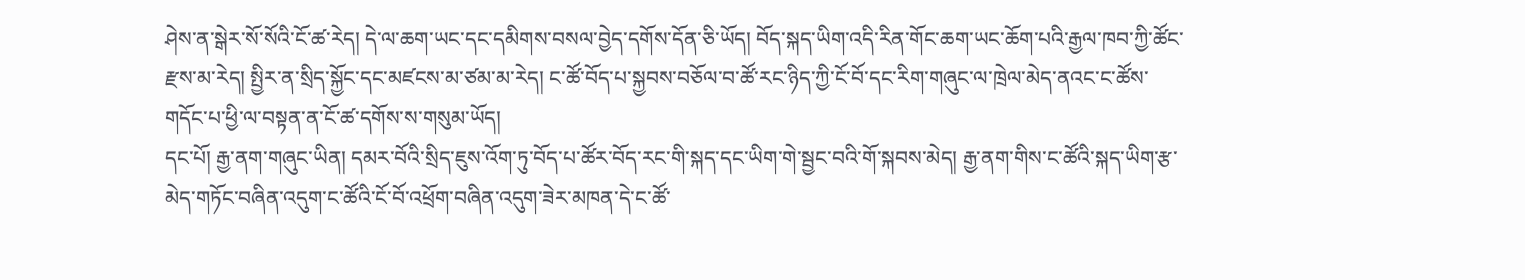ཤེས་ན་སྒེར་སོ་སོའི་ངོ་ཚ་རེད། དེ་ལ་ཆག་ཡང་དང་དམིགས་བསལ་བྱེད་དགོས་དོན་ཅི་ཡོད། བོད་སྐད་ཡིག་འདི་རིན་གོང་ཆག་ཡང་ཆོག་པའི་རྒྱལ་ཁབ་ཀྱི་ཚོང་རྫས་མ་རེད། སྤྱིར་ན་སྲིད་སྐྱོང་དང་མཛངས་མ་ཙམ་མ་རེད། ང་ཚོ་བོད་པ་སྐྱབས་བཅོལ་བ་ཚོ་རང་ཉིད་ཀྱི་ངོ་བོ་དང་རིག་གཞུང་ལ་ཁྲེལ་མེད་ནའང་ང་ཚོས་གདོང་པ་ཕྱི་ལ་བསྟན་ན་ངོ་ཚ་དགོས་ས་གསུམ་ཡོད།
དང་པོ། རྒྱ་ནག་གཞུང་ཡིན། དམར་བོའི་སྲིད་ཇུས་འོག་ཏུ་བོད་པ་ཚོར་བོད་རང་གི་སྐད་དང་ཡིག་གེ་སྦྱང་བའི་གོ་སྐབས་མེད། རྒྱ་ནག་གིས་ང་ཚོའི་སྐད་ཡིག་རྩ་མེད་གཏོང་བཞིན་འདུག་ང་ཚོའི་ངོ་བོ་འཕྲོག་བཞིན་འདུག་ཟེར་མཁན་དེ་ང་ཚོ་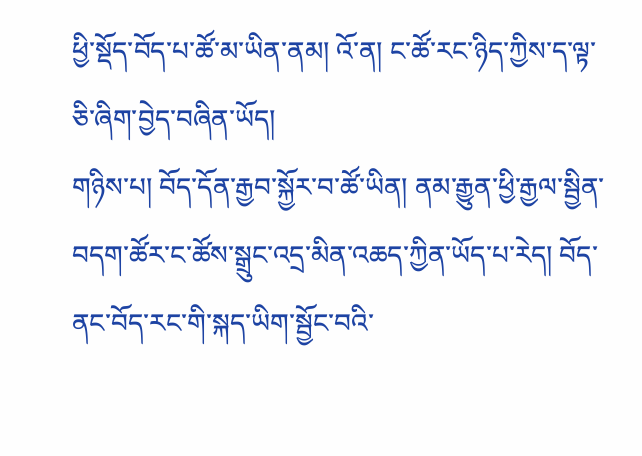ཕྱི་སྡོད་བོད་པ་ཚོ་མ་ཡིན་ནམ། འོ་ན། ང་ཚོ་རང་ཉིད་ཀྱིས་ད་ལྟ་ཅི་ཞིག་བྱེད་བཞིན་ཡོད།
གཉིས་པ། བོད་དོན་རྒྱབ་སྐྱོར་བ་ཚོ་ཡིན། ནམ་རྒྱུན་ཕྱི་རྒྱལ་སྦྱིན་བདག་ཚོར་ང་ཚོས་སྒྲུང་འདྲ་མིན་འཆད་ཀྱིན་ཡོད་པ་རེད། བོད་ནང་བོད་རང་གི་སྐད་ཡིག་སྦྱོང་བའི་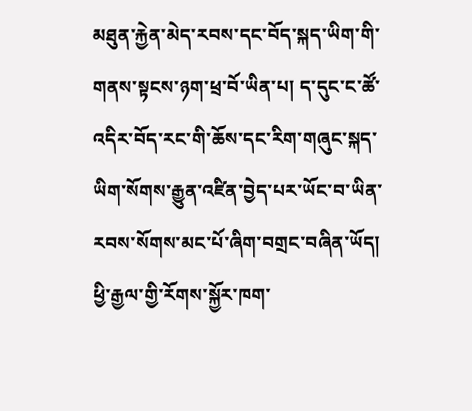མཐུན་རྐྱེན་མེད་རབས་དང་བོད་སྐད་ཡིག་གི་གནས་སྟངས་ཉག་ཕྲ་བོ་ཡིན་པ། ད་དུང་ང་ཚོ་འདིར་བོད་རང་གི་ཆོས་དང་རིག་གཞུང་སྐད་ཡིག་སོགས་རྒྱུན་འཛིན་བྱེད་པར་ཡོང་བ་ཡིན་རབས་སོགས་མང་པོ་ཞིག་བགྲང་བཞིན་ཡོད། ཕྱི་རྒྱལ་གྱི་རོགས་སྐྱོར་ཁག་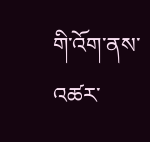གི་འོག་ནས་འཚར་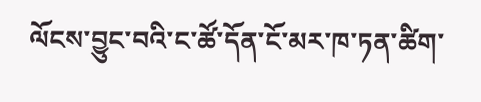ལོངས་བྱུང་བའི་ང་ཚོ་དོན་ངོ་མར་ཁ་ཏན་ཚིག་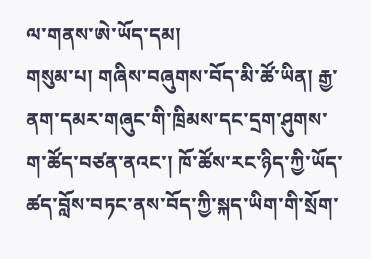ལ་གནས་ཨེ་ཡོད་དམ།
གསུམ་པ། གཞིས་བཞུགས་བོད་མི་ཚོ་ཡིན། རྒྱ་ནག་དམར་གཞུང་གི་ཁྲིམས་དང་དྲག་ཤུགས་ག་ཚོད་བཙན་ནའང་། ཁོ་ཚོས་རང་ཉིད་ཀྱི་ཡོད་ཚད་བློས་བཏང་ནས་བོད་ཀྱི་སྐད་ཡིག་གི་སྲོག་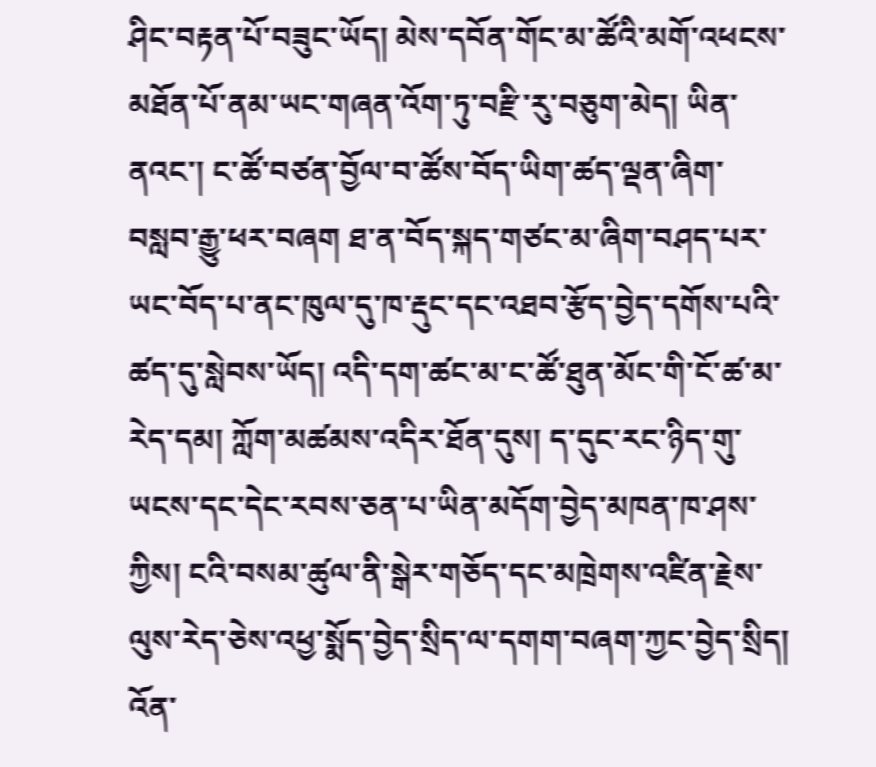ཤིང་བརྟན་པོ་བཟུང་ཡོད། མེས་དབོན་གོང་མ་ཚོའི་མགོ་འཕངས་མཐོན་པོ་ནམ་ཡང་གཞན་འོག་ཏུ་བརྫི་རུ་བཅུག་མེད། ཡིན་ནའང་། ང་ཚོ་བཙན་བྱོལ་བ་ཚོས་བོད་ཡིག་ཚད་ལྡན་ཞིག་བསླབ་རྒྱུ་ཕར་བཞག ཐ་ན་བོད་སྐད་གཙང་མ་ཞིག་བཤད་པར་ཡང་བོད་པ་ནང་ཁུལ་དུ་ཁ་རྡུང་དང་འཐབ་རྩོད་བྱེད་དགོས་པའི་ཚད་དུ་སླེབས་ཡོད། འདི་དག་ཚང་མ་ང་ཚོ་ཐུན་མོང་གི་ངོ་ཚ་མ་རེད་དམ། ཀློག་མཚམས་འདིར་ཐོན་དུས། ད་དུང་རང་ཉིད་གུ་ཡངས་དང་དེང་རབས་ཅན་པ་ཡིན་མདོག་བྱེད་མཁན་ཁ་ཤས་ཀྱིས། ངའི་བསམ་ཚུལ་ནི་སྒེར་གཅོད་དང་མཁྲེགས་འཛིན་རྗེས་ལུས་རེད་ཅེས་འཕྱ་སྨོད་བྱེད་སྲིད་ལ་དགག་བཞག་ཀྱང་བྱེད་སྲིད། འོན་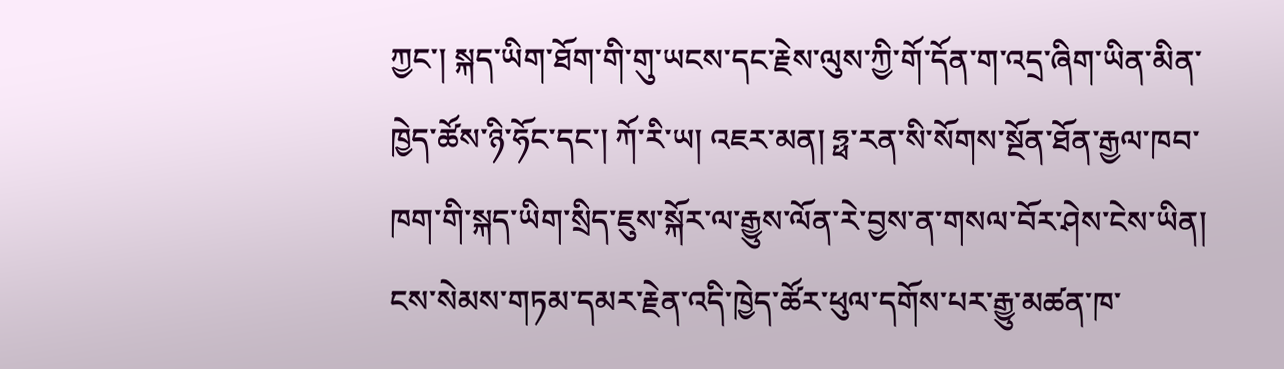ཀྱང་། སྐད་ཡིག་ཐོག་གི་གུ་ཡངས་དང་རྗེས་ལུས་ཀྱི་གོ་དོན་ག་འདྲ་ཞིག་ཡིན་མིན་ཁྱེད་ཚོས་ཉི་ཧོང་དང་། ཀོ་རི་ཡ། འཇར་མན། ཧྥ་རན་སི་སོགས་སྔོན་ཐོན་རྒྱལ་ཁབ་ཁག་གི་སྐད་ཡིག་སྲིད་ཇུས་སྐོར་ལ་རྒྱུས་ལོན་རེ་བྱས་ན་གསལ་བོར་ཤེས་ངེས་ཡིན།
ངས་སེམས་གཏམ་དམར་རྗེན་འདི་ཁྱེད་ཚོར་ཕུལ་དགོས་པར་རྒྱུ་མཚན་ཁ་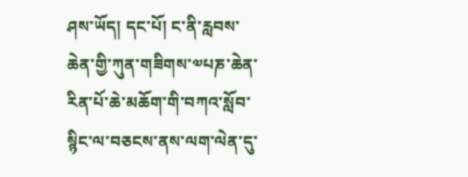ཤས་ཡོད། དང་པོ། ང་ནི་རླབས་ཆེན་གྱི་ཀུན་གཟིགས་༧པཎ་ཆེན་རིན་པོ་ཆེ་མཆོག་གི་བཀའ་སློབ་སྙིང་ལ་བཅངས་ནས་ལག་ལེན་དུ་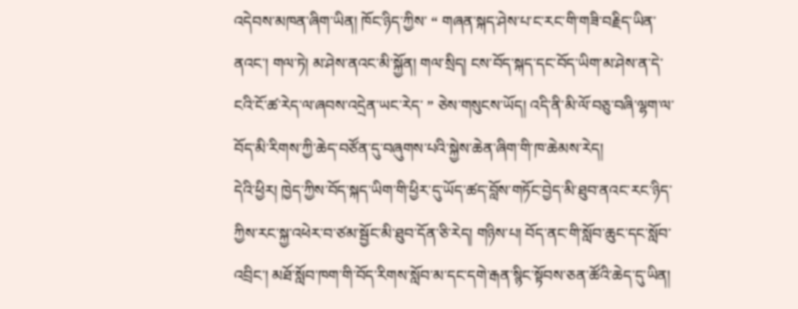འདེབས་མཁན་ཞིག་ཡིན། ཁོང་ཉིད་ཀྱིས་ “ གཞན་སྐད་ཤེས་པ་ང་རང་གི་གཟི་བརྗིད་ཡིན་ནའང་། གལ་ཏེ། མ་ཤེས་ནའང་མི་སྐྱོན། གལ་སྲིད། ངས་བོད་སྐད་དང་བོད་ཡིག་མ་ཤེས་ན་དེ་ངའི་ངོ་ཚ་རེད་ལ་ཞབས་འདྲེན་ཡང་རེད་ ” ཅེས་གསུངས་ཡོད། འདི་ནི་མི་ལོ་བཅུ་བཞི་ལྷག་ལ་བོད་མི་རིགས་ཀྱི་ཆེད་བཙོན་དུ་བཞུགས་པའི་སྐྱེས་ཆེན་ཞིག་གི་ཁ་ཆེམས་རེད།
དེའི་ཕྱིར། ཁྱེད་ཀྱིས་བོད་སྐད་ཡིག་གི་ཕྱིར་དུ་ཡོད་ཚད་བློས་གཏོང་བྱེད་མི་ཐུབ་ནའང་རང་ཉིད་ཀྱིས་རང་སྐྱ་འཕེར་བ་ཙམ་སྦྱོང་མི་ཐུབ་དོན་ཅི་རེད། གཉིས་པ། བོད་ནང་གི་སློབ་ཆུང་དང་སློབ་འབྲིང་། མཐོ་སློབ་ཁག་གི་བོད་རིགས་སློབ་མ་དང་དགེ་རྒན་སྙིང་སྟོབས་ཅན་ཚོའི་ཆེད་དུ་ཡིན།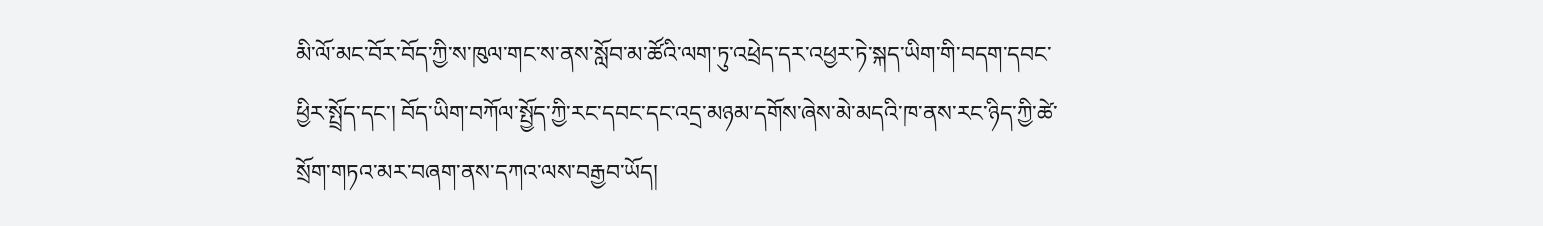མི་ལོ་མང་བོར་བོད་ཀྱི་ས་ཁུལ་གང་ས་ནས་སློབ་མ་ཚོའི་ལག་ཏུ་འཕྲེད་དར་འཕྱར་ཏེ་སྐད་ཡིག་གི་བདག་དབང་ཕྱིར་སྤྲོད་དང་། བོད་ཡིག་བཀོལ་སྤྱོད་ཀྱི་རང་དབང་དང་འདྲ་མཉམ་དགོས་ཞེས་མེ་མདའི་ཁ་ནས་རང་ཉིད་ཀྱི་ཚེ་སྲོག་གཏའ་མར་བཞག་ནས་དཀའ་ལས་བརྒྱབ་ཡོད།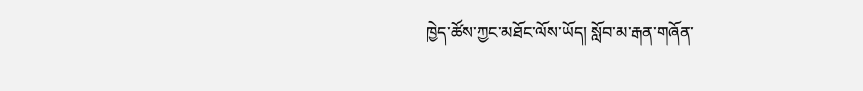ཁྱེད་ཚོས་ཀྱང་མཐོང་ལོས་ཡོད། སློབ་མ་རྒན་གཞོན་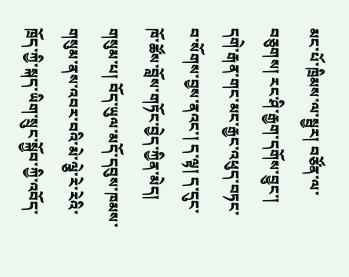མང་པོ་ཁྲིམས་ལ་སྦྱར། བཙོན་ལ་བཅུགས། རང་ཤི་རྒྱག་དགོས་བྱུང་། དགེ་རྒན་གང་མང་རྒྱང་འཕུད་བཏང་བ་སོགས་བྱས་ནའང་། ད་ལྟ། ད་དུང་ཁོ་ཚོས་བློས་གཏོང་བྱེད་ཀྱིན་མེད། གསུམ་པ། བོད་ཡུལ་མདོ་དབུས་ཁམས་གསུམ་ནས་འབར་བའི་མེ་ལྕེ་རེ་རེའི་ཁྲོད་ཀྱི་སྐད་ཡིག་སྲུང་སྐྱོབ་ཀྱི་འབོད་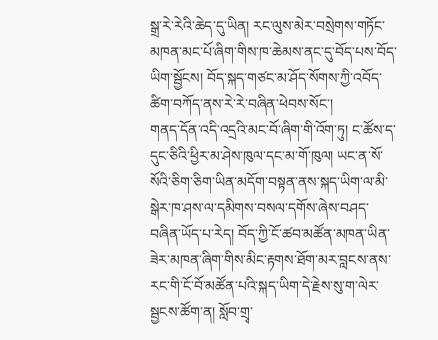སྒྲ་རེ་རེའི་ཆེད་དུ་ཡིན། རང་ལུས་མེར་བསྲེགས་གཏོང་མཁན་མང་པོ་ཞིག་གིས་ཁ་ཆེམས་ནང་དུ་བོད་པས་བོད་ཡིག་སྦྱོངས། བོད་སྐད་གཙང་མ་ཤོད་སོགས་ཀྱི་འབོད་ཚིག་བཀོད་ནས་རེ་རེ་བཞིན་ཕེབས་སོང་།
གནད་དོན་འདི་འདྲའི་མང་བོ་ཞིག་གི་འོག་ཏུ། ང་ཚོས་ད་དུང་ཅིའི་ཕྱིར་མ་ཤེས་ཁུལ་དང་མ་གོ་ཁུལ། ཡང་ན་སོ་སོའི་ཅིག་ཅིག་ཡིན་མདོག་བསྟན་ནས་སྐད་ཡིག་ལ་མི་སྒེར་ཁ་ཤས་ལ་དམིགས་བསལ་དགོས་ཞེས་བཤད་བཞིན་ཡོད་པ་རེད། བོད་ཀྱི་ངོ་ཚབ་མཚོན་མཁན་ཡིན་ཟེར་མཁན་ཞིག་གིས་མིང་རྟགས་ཐོག་མར་བླངས་ནས་རང་གི་ངོ་བོ་མཚོན་པའི་སྐད་ཡིག་དེ་རྗེས་སུ་ག་ལེར་སྦྱངས་ཚོག་ན། སློབ་གྲྭ་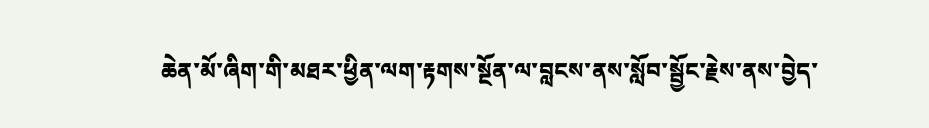ཆེན་མོ་ཞིག་གི་མཐར་ཕྱིན་ལག་རྟགས་སྔོན་ལ་བླངས་ནས་སློབ་སྦྱོང་རྗེས་ནས་བྱེད་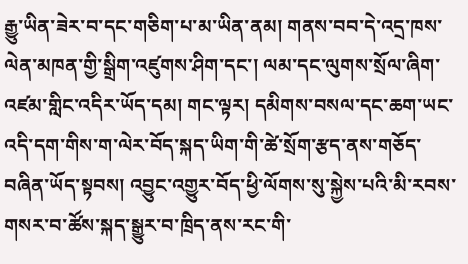རྒྱུ་ཡིན་ཟེར་བ་དང་གཅིག་པ་མ་ཡིན་ནམ། གནས་བབ་དེ་འདྲ་ཁས་ལེན་མཁན་གྱི་སྒྲིག་འཛུགས་ཤིག་དང་། ལམ་དང་ལུགས་སྲོལ་ཞིག་འཛམ་གླིང་འདིར་ཡོད་དམ། གང་ལྟར། དམིགས་བསལ་དང་ཆག་ཡང་འདི་དག་གིས་ག་ལེར་བོད་སྐད་ཡིག་གི་ཚེ་སྲོག་རྩད་ནས་གཅོད་བཞིན་ཡོད་སྟབས། འབྱུང་འགྱུར་བོད་ཕྱི་ལོགས་སུ་སྐྱེས་པའི་མི་རབས་གསར་བ་ཚོས་སྐད་སྒྱུར་བ་ཁྲིད་ནས་རང་གི་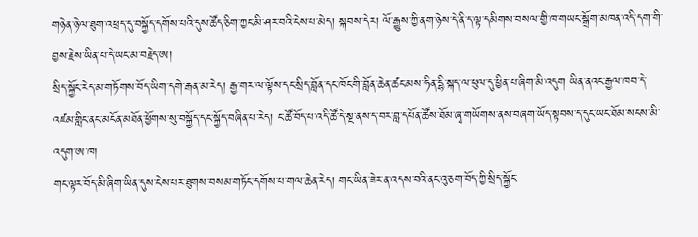གཉེན་ཉེ་ལ་ཐུག་འཕྲད་དུ་བསྐྱོད་དགོས་པའི་དུས་ཚོད་ཅིག་ཀྱང་མི་ཤར་བའི་ངེས་པ་མེད། སྐབས་དེར། ལོ་རྒྱུས་ཀྱི་ནག་ཉེས་དེ་ནི་ད་ལྟ་དམིགས་བསལ་གྱི་ཁ་གཡང་སྒྲོག་མཁན་འདི་དག་གི་བྱས་རྗེས་ཡིན་པ་དེ་ཡང་མ་བརྗེད་ཨ།
སྲིད་སྐྱོང་རེད་མ་གཏོགས་བོད་ཡིག་དགེ་རྒན་མ་རེད། རྒྱ་གར་ལ་ལྟོས་དང་སྲིད་བློན་དང་ཁོང་གི་བློན་ཆེན་ཚང་མས་ཧིན་དྷི་སྐད་ལ་ཕུལ་དུ་ཕྱིན་པ་ཞིག་མི་འདུག ཡིན་ནའང་རྒྱལ་ཁབ་དེ་འཛམ་གླིང་ནང་མངོན་མཐོན་ཕྱོགས་སུ་བསྐྱོད་དང་སྐྱོད་བཞིན་པ་རེད། ང་ཚོ་བོད་པ་འདི་ཚོ་དེ་སྔ་ནས་ད་བར་བླ་དཔོན་ཚོས་ཐོམ་ཞྭ་གཡོགས་ནས་བཞག་ཡོད་སྟབས་ད་དུང་ཡང་ཐོམ་སངས་མི་འདུག་ཨ་ཁ།
གང་ལྟར་བོད་མི་ཞིག་ཡིན་དུས་ངེས་པར་ཐུགས་བསམ་གཏོང་དགོས་པ་གལ་ཆེན་རེད། གང་ཡིན་ཟེར་ན་འདས་བའི་ནང་འུ་ཅག་བོད་ཀྱི་སྲིད་སྐྱོང་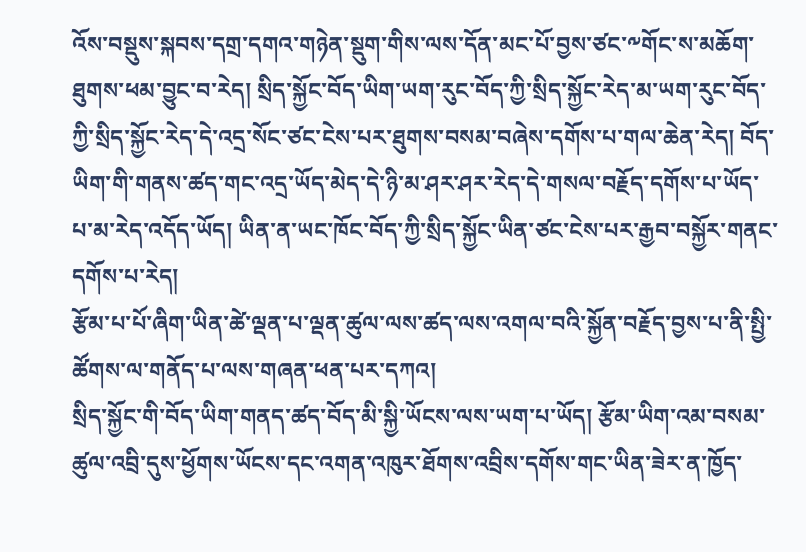འོས་བསྡུས་སྐབས་དགྲ་དགའ་གཉེན་སྡུག་གིས་ལས་དོན་མང་པོ་བྱས་ཙང་༸གོང་ས་མཆོག་ཐུགས་ཕམ་བྱུང་བ་རེད། སྲིད་སྐྱོང་བོད་ཡིག་ཡག་རུང་བོད་ཀྱི་སྲིད་སྐྱོང་རེད་མ་ཡག་རུང་བོད་ཀྱི་སྲིད་སྐྱོང་རེད་དེ་འདྲ་སོང་ཙང་ངེས་པར་ཐུགས་བསམ་བཞེས་དགོས་པ་གལ་ཆེན་རེད། བོད་ཡིག་གི་གནས་ཚད་གང་འདྲ་ཡོད་མེད་དེ་ཉི་མ་ཤར་ཤར་རེད་དེ་གསལ་བརྗོད་དགོས་པ་ཡོད་པ་མ་རེད་འདོད་ཡོད། ཡིན་ན་ཡང་ཁོང་བོད་ཀྱི་སྲིད་སྐྱོང་ཡིན་ཙང་ངེས་པར་རྒྱབ་བསྐྱོར་གནང་དགོས་པ་རེད།
རྩོམ་པ་པོ་ཞིག་ཡིན་ཚེ་ལྡན་པ་ལྡན་ཚུལ་ལས་ཚད་ལས་འགལ་བའི་སྐྱོན་བརྗོད་བྱས་པ་ནི་སྤྱི་ཚོགས་ལ་གནོད་པ་ལས་གཞན་ཕན་པར་དཀའ།
སྲིད་སྐྱོང་གི་བོད་ཡིག་གནད་ཚད་བོད་མི་སྐྱི་ཡོངས་ལས་ཡག་པ་ཡོད། རྩོམ་ཡིག་འམ་བསམ་ཚུལ་འབྲི་དུས་ཕྱོགས་ཡོངས་དང་འགན་འཁུར་ཐོགས་འབྲིས་དགོས་གང་ཡིན་ཟེར་ན་ཁྱོད་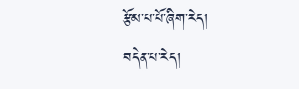རྩོམ་པ་པོ་ཞིག་རེད།
བདེན་པ་རེད།